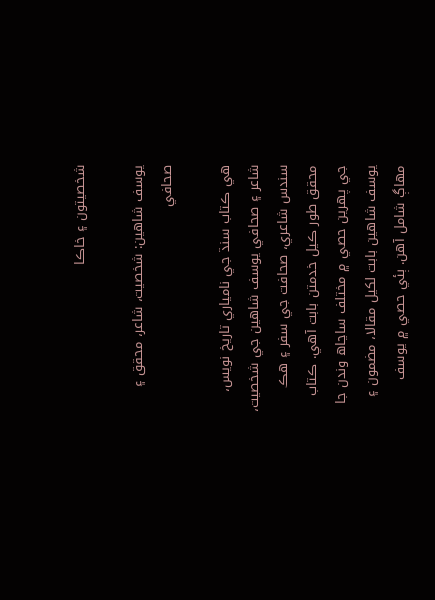شخصيتون ۽ خاڪا

يوسف شاهين: شخصيت، شاعر، محقق ۽ صحافي

ھي ڪتاب سنڌ جي نامياري تاريخ نويس، شاعر ۽ صحافي يوسف شاهين جي شخصيت، سندس شاعري، صحافت جي سفر ۽ ھڪ محقق طور ڪيل خدمتن بابت آھي. ڪتاب جي پھرين حصي ۾ مختلف ساڃاھ وندن جا يوسف شاھين بابت لکيل مقالا، مضمون ۽ مھاڳ شامل آھن. ٻئي حصي ۾ يوسف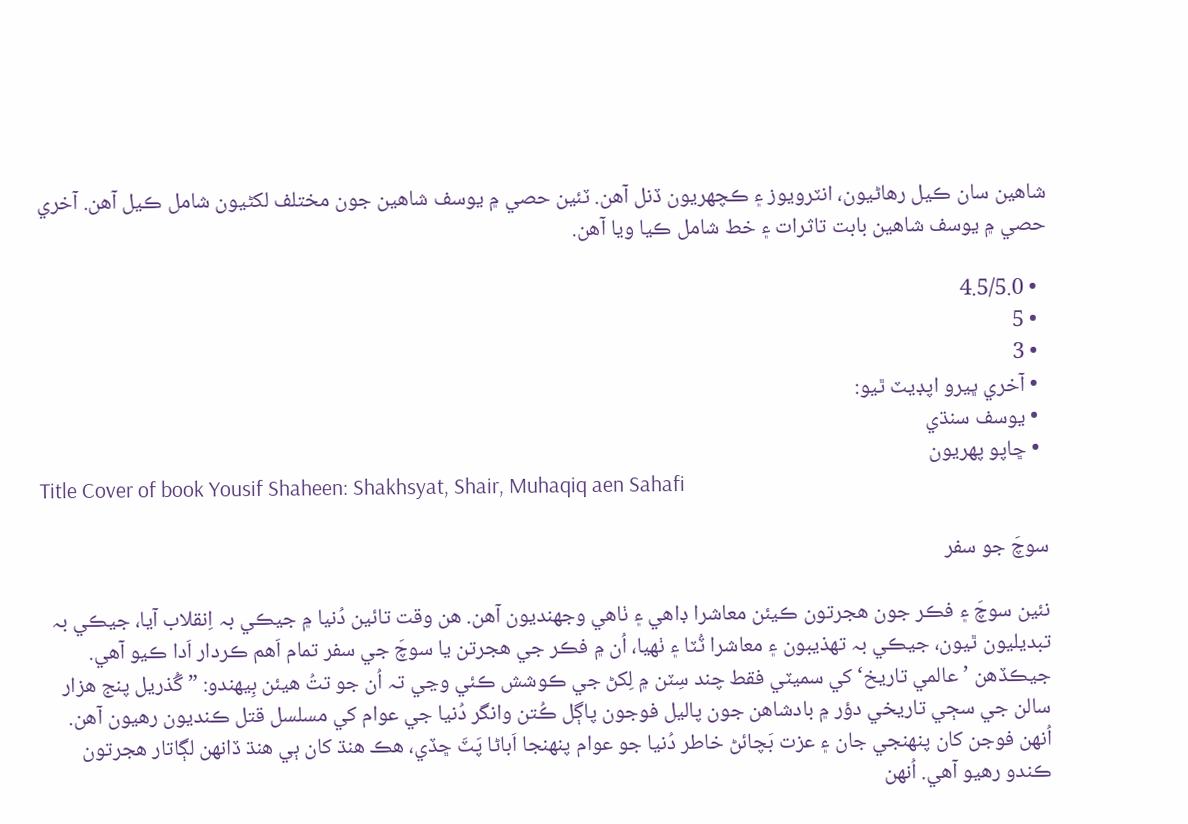شاھين سان ڪيل رھاڻيون، انٽرويوز ۽ ڪچھريون ڏنل آھن. ٽئين حصي ۾ يوسف شاھين جون مختلف لکڻيون شامل ڪيل آھن. آخري حصي ۾ يوسف شاهين بابت تاثرات ۽ خط شامل ڪيا ويا آھن.

  • 4.5/5.0
  • 5
  • 3
  • آخري ڀيرو اپڊيٽ ٿيو:
  • يوسف سنڌي
  • ڇاپو پھريون
Title Cover of book Yousif Shaheen: Shakhsyat, Shair, Muhaqiq aen Sahafi

سوچَ جو سفر

نئين سوچَ ۽ فڪر جون هجرتون ڪيئن معاشرا ڊاهي ۽ ٺاهي وجهنديون آهن. هن وقت تائين دُنيا ۾ جيڪي بہ اِنقلاب آيا، جيڪي بہ تبديليون ٿيون، جيڪي بہ تھذيبون ۽ معاشرا ٽُٽا ۽ ٺھيا، اُن ۾ فڪر جي هجرتن يا سوچَ جي سفر تمام اَهم ڪردار اَدا ڪيو آهي.
جيڪڏهن ’عالمي تاريخ‘ کي سميٽي فقط چند سِٽن ۾ لِکڻ جي ڪوشش ڪئي وڃي تہ اُن جو تتُ هيئن بِيھندو: ”گُذريل پنج هزار سالن جي سڄي تاريخي دؤر ۾ بادشاهن جون پاليل فوجون پاڳل ڪُتن وانگر دُنيا جي عوام کي مسلسل قتل ڪنديون رهيون آهن. اُنھن فوجن کان پنھنجي جان ۽ عزت بَچائڻ خاطر دُنيا جو عوام پنھنجا اَباڻا پَٽَ ڇڏي، هڪ هنڌ کان ٻي هنڌ ڏانھن لڳاتار هجرتون ڪندو رهيو آهي. اُنھن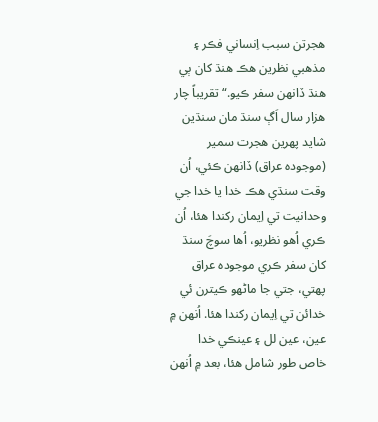هجرتن سبب اِنساني فڪر ۽ مذهبي نظرين هڪ هنڌ کان ٻي هنڌ ڏانھن سفر ڪيو.“ تقريباً چار هزار سال اَڳ سنڌ مان سنڌين شايد پھرين هجرت سمير (موجودہ عراق) ڏانھن ڪئي، اُن وقت سنڌي هڪ خدا يا خدا جي وحدانيت تي اِيمان رکندا هئا، اُن ڪري اُهو نظريو، اُها سوچَ سنڌ کان سفر ڪري موجودہ عراق پھتي، جتي جا ماڻھو ڪيترن ئي خدائن تي اِيمان رکندا هئا. اُنھن ۾ عين، عين لل ۽ عينڪي خدا خاص طور شامل هئا، بعد ۾ اُنھن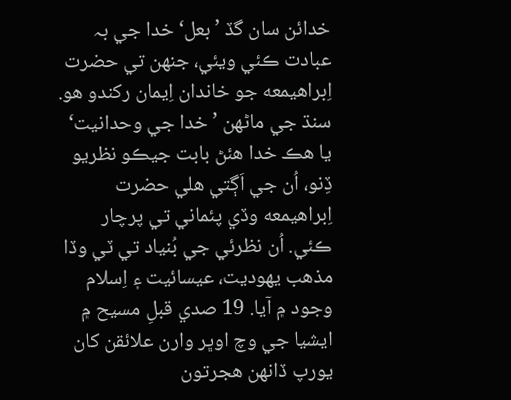خدائن سان گڏ ’بعل‘ خدا جي بہ عبادت ڪئي ويئي، جنھن تي حضرت اِبراهيمعه جو خاندان اِيمان رکندو هو. سنڌ جي ماڻھن ’خدا جي وحدانيت‘ يا هڪ خدا هئڻ بابت جيڪو نظريو ڏِنو، اُن جي اَڳتي هلي حضرت اِبراهيمعه وڏي پئماني تي پرچار ڪئي. اُن نظرئي جي بُنياد تي ٽي وڏا مذهب يھوديت، عيسائيت ۽ اِسلام وجود ۾ آيا. 19 صدي قبلِ مسيح ۾ ايشيا جي وچ اوڀر وارن علائقن کان يورپ ڏانھن هجرتون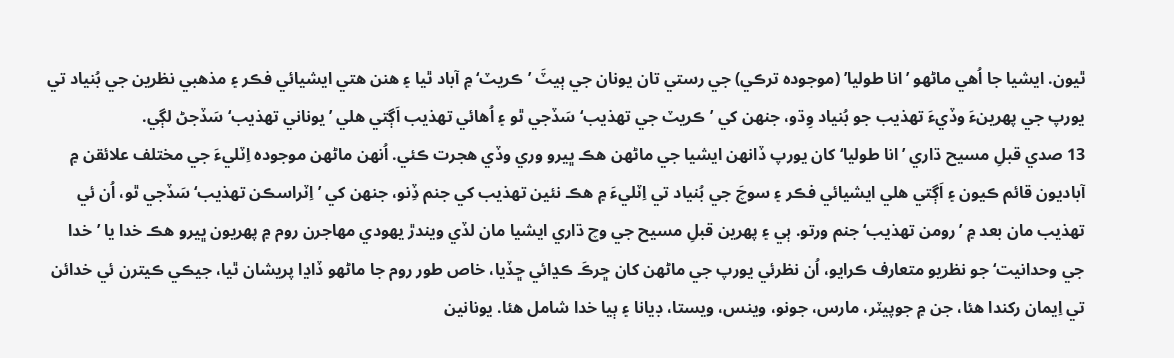ٿيون. ايشيا جا اُهي ماڻھو ’انا طوليا’ (موجودہ ترڪي) جي رستي تان يونان جي ٻيٽَ ’ڪريٽ‘ ۾ آباد ٿيا ۽ هنن هتي ايشيائي فڪر ۽ مذهبي نظرين جي بُنياد تي يورپ جي پھرينءَ وڏيءَ تھذيب جو بُنياد وِڌو، جنھن کي ’ڪريٽ جي تھذيب‘ سَڏجي ٿو ۽ اُهائي تھذيب اَڳتي هلي ’يوناني تھذيب‘ سَڏجڻ لڳي.
13 صدي قبلِ مسيح ڌاري ’انا طوليا‘ کان يورپ ڏانھن ايشيا جي ماڻھن هڪ ڀيرو وري وڏي هجرت ڪئي. اُنھن ماڻھن موجودہ اِٽليءَ جي مختلف علائقن ۾ آباديون قائم ڪيون ۽ اَڳتي هلي ايشيائي فڪر ۽ سوچَ جي بُنياد تي اِٽليءَ ۾ هڪ نئين تھذيب کي جنم ڏِنو، جنھن کي ’اِٽراسڪن تھذيب‘ سَڏجي ٿو، اُن ئي تھذيب مان بعد ۾ ’رومن تھذيب‘ جنم ورتو. ٻي ۽ پھرين قبلِ مسيح جي وچ ڌاري ايشيا مان لڏي ويندڙ يھودي مھاجرن روم ۾ پھريون ڀيرو هڪ خدا يا ’خدا جي وحدانيت‘ جو نظريو متعارف ڪرايو، اُن نظرئي يورپ جي ماڻھن کان ڇرڪَ ڪڍائي ڇڏيا، خاص طور روم جا ماڻھو ڏاڍا پريشان ٿيا، جيڪي ڪيترن ئي خدائن تي اِيمان رکندا هئا، جن ۾ جوپيٽر، مارس، جونو، وينس، ويستا، ڊيانا ۽ ٻيا خدا شامل هئا. يونانين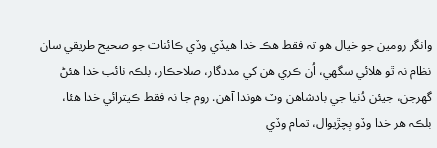وانگر رومين جو خيال هو تہ فقط هڪ خدا هيڏي وڏي ڪائنات جو صحيح طريقي سان نظام نہ ٿو هلائي سگهي، اُن ڪري هن کي مددگار، صلاحڪار، بلڪہ نائب خدا هئڻ گهرجن، جيئن دُنيا جي بادشاهن وٽ هوندا آهن. روم جا نہ فقط ڪيترائي خدا هئا، بلڪہ هر خدا وڏو ٻچڙيوال، تمام وڏي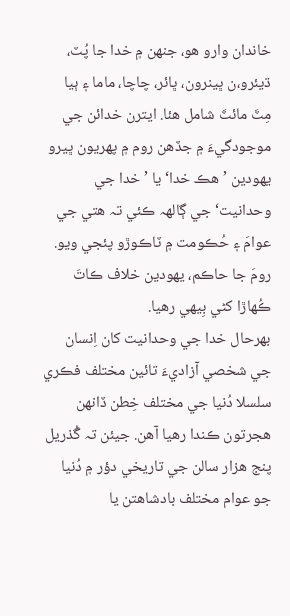خاندان وارو هو، جنھن ۾ خدا جا پُٽ، ڌيئرو،ن ڀينرون، ڀائر، چاچا، ماما ۽ ٻيا مِٽَ مائٽَ شامل هئا. ايترن خدائن جي موجودگيءَ ۾ جڏهن روم ۾ پھريون ڀيرو يھودين ’هڪ خدا‘ يا ’خدا جي وحدانيت‘ جي ڳالھہ ڪئي تہ هتي جي عوامَ ۽ حُڪومت ۾ ٽاڪوڙو پئجي ويو. رومَ جا حاڪم، يھودين خلاف ڪاتَ ڪُھاڙا کڻي بِيھي رهيا.
بھرحال خدا جي وحدانيت کان اِنسان جي شخصي آزاديءَ تائين مختلف فڪري سلسلا دُنيا جي مختلف خِطن ڏانھن هجرتون ڪندا رهيا آهن. جيئن تہ گُذريل پنج هزار سالن جي تاريخي دؤر ۾ دُنيا جو عوام مختلف بادشاهتن يا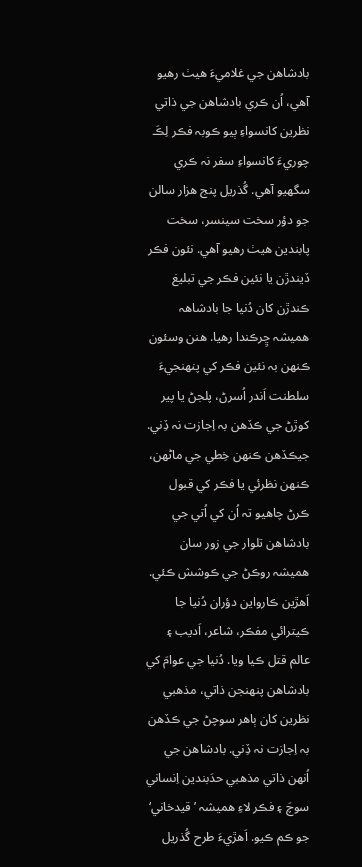بادشاهن جي غلاميءَ هيٺ رهيو آهي، اُن ڪري بادشاهن جي ذاتي نظرين کانسواءِ ٻيو ڪوبہ فڪر لِڪَ چوريءَ کانسواءِ سفر نہ ڪري سگهيو آهي. گُذريل پنج هزار سالن جو دؤر سخت سينسر، سخت پابندين هيٺ رهيو آهي. نئون فڪر ڏيندڙن يا نئين فڪر جي تبليغ ڪندڙن کان دُنيا جا بادشاھہ هميشہ ڇِرڪندا رهيا. هنن وسئون ڪنھن بہ نئين فڪر کي پنھنجيءَ سلطنت اَندر اُسرڻ، پلجڻ يا پير کوڙڻ جي ڪڏهن بہ اِجازت نہ ڏِني. جيڪڏهن ڪنھن خِطي جي ماڻھن، ڪنھن نظرئي يا فڪر کي قبول ڪرڻ چاهيو تہ اُن کي اُتي جي بادشاهن تلوار جي زور سان هميشہ روڪڻ جي ڪوشش ڪئي. اَهڙين ڪارواين دؤران دُنيا جا ڪيترائي مفڪر، شاعر، اَديب ۽ عالم قتل ڪيا ويا. دُنيا جي عوامَ کي بادشاهن پنھنجن ذاتي، مذهبي نظرين کان ٻاهر سوچڻ جي ڪڏهن بہ اِجازت نہ ڏِني. بادشاهن جي اُنھن ذاتي مذهبي حدَبندين اِنساني سوچَ ۽ فڪر لاءِ هميشہ ’قيدخاني‘ جو ڪم ڪيو. اَهڙيءَ طرح گُذريل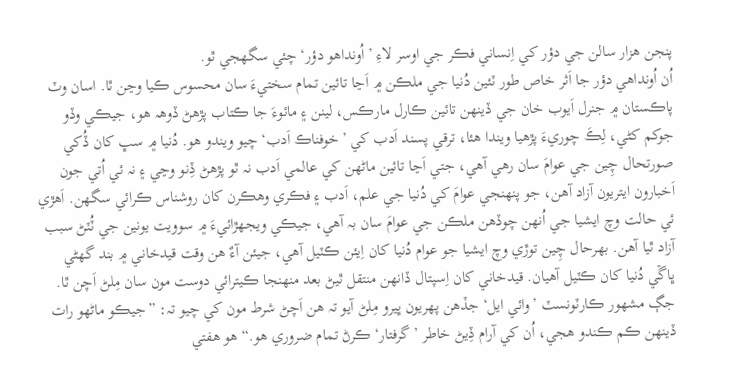پنجن هزار سالن جي دؤر کي اِنساني فڪر جي اوسر لاءِ ’اُونداهو دؤر‘ چئي سگهجي ٿو.
اُن اُونداهي دؤر جا اَثر خاص طور ٽئين دُنيا جي ملڪن ۾ اَڃا تائين تمام سختيءَ سان محسوس ڪيا وڃن ٿا. اسان وٽ پاڪستان ۾ جنرل اَيوب خان جي ڏينھن تائين ڪارل مارڪس، لينن ۽ مائوءَ جا ڪتاب پڙهڻ ڏوھہ هو، جيڪي وڏو جوکم کڻي، لِڪَ چوريءَ پڙهيا ويندا هئا، ترقي پسند اَدب کي ’خوفناڪ اَدب‘ چيو ويندو هو. دُنيا ۾ سڀ کان ڏُکي صورتحال چِين جي عوامَ سان رهي آهي، جتي اَڃا تائين ماڻھن کي عالمي اَدب نہ ٿو پڙهڻ ڏِنو وڃي ۽ نہ ئي اُتي جون اَخبارون ايتريون آزاد آهن، جو پنھنجي عوامَ کي دُنيا جي علم، اَدب ۽ فڪري وهڪرن کان روشناس ڪرائي سگهن. اَهڙي ئي حالت وچ ايشيا جي اُنھن چوڏهن ملڪن جي عوامَ سان بہ آهي، جيڪي ويجهڙائيءَ ۾ سوويت يونين جي ٽُٽڻ سبب آزاد ٿيا آهن. بھرحال چِين توڙي وچ ايشيا جو عوام دُنيا کان اِيئن ڪٽيل آهي، جيئن آءٌ هن وقت قيدخاني ۾ بند گهڻي ڀاڱي دُنيا کان ڪٽيل آهيان. قيدخاني کان اِسپتال ڏانھن منتقل ٿيڻ بعد منھنجا ڪيترائي دوست مون سان مِلڻ اَچن ٿا. جڳ مشھور ڪارٽونسٽ ’وائي ايل‘ جڏهن پھريون ڀيرو مِلڻ آيو تہ هن اَچڻ شرط مون کي چيو تہ: ”جيڪو ماڻھو رات ڏينھن ڪم ڪندو هجي، اُن کي آرام ڏِيڻ خاطر ’گرفتار‘ ڪرڻ تمام ضروري هو.“ هو هفتي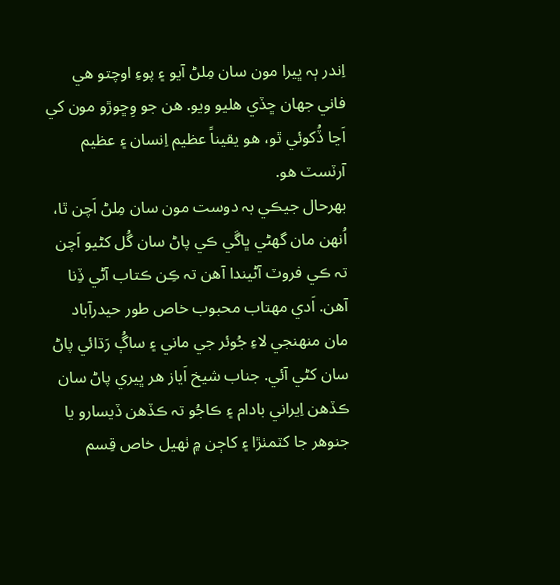اِندر ٻہ ڀيرا مون سان مِلڻ آيو ۽ پوءِ اوچتو هي فاني جھان ڇڏي هليو ويو. هن جو وِڇوڙو مون کي اَڃا ڏُکوئي ٿو، هو يقيناً عظيم اِنسان ۽ عظيم آرٽسٽ هو.
بھرحال جيڪي بہ دوست مون سان مِلڻ اَچن ٿا، اُنھن مان گهڻي ڀاڱي ڪي پاڻ سان گُل کڻيو اَچن تہ ڪي فروٽ آڻيندا آهن تہ ڪِن ڪتاب آڻي ڏِنا آهن. اَدي مھتاب محبوب خاص طور حيدرآباد مان منھنجي لاءِ جُوئر جي ماني ۽ ساڳُ رَڌائي پاڻ سان کڻي آئي. جناب شيخ اَياز هر ڀيري پاڻ سان ڪڏهن اِيراني بادام ۽ ڪاجُو تہ ڪڏهن ڏيسارو يا جنوهر جا کٽمٺڙا ۽ کاڄن ۾ ٺھيل خاص قِسم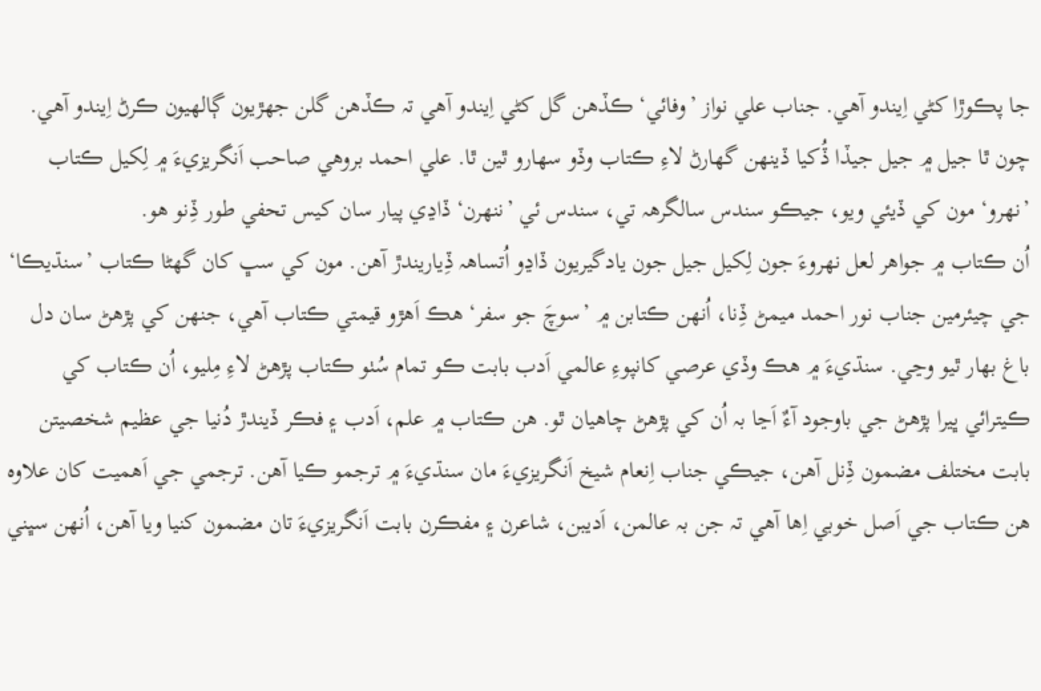جا پڪوڙا کڻي اِيندو آهي. جناب علي نواز ’وفائي‘ ڪڏهن گل کڻي اِيندو آهي تہ ڪڏهن گلن جھڙيون ڳالھيون ڪرڻ اِيندو آهي. چون ٿا جيل ۾ جيل جيڏا ڏُکيا ڏينھن گهارڻ لاءِ ڪتاب وڏو سھارو ٿين ٿا. علي احمد بروهي صاحب اَنگريزيءَ ۾ لِکيل ڪتاب ’نھرو‘ مون کي ڏيئي ويو، جيڪو سندس سالگرھہ تي، سندس ئي ’ننھرن‘ ڏاڍي پيار سان کيس تحفي طور ڏِنو هو.
اُن ڪتاب ۾ جواهر لعل نھروءَ جون لِکيل جيل جون يادگيريون ڏاڍو اُتساھہ ڏِياريندڙ آهن. مون کي سڀ کان گهڻا ڪتاب ’سنڌيڪا‘ جي چيئرمين جناب نور احمد ميمڻ ڏِنا، اُنھن ڪتابن ۾ ’سوچَ جو سفر‘ هڪ اَهڙو قيمتي ڪتاب آهي، جنھن کي پڙهڻ سان دل باغ بھار ٿيو وڃي. سنڌيءَ ۾ هڪ وڏي عرصي کانپوءِ عالمي اَدب بابت ڪو تمام سُٺو ڪتاب پڙهڻ لاءِ مِليو، اُن ڪتاب کي ڪيترائي ڀيرا پڙهڻ جي باوجود آءٌ اَڃا بہ اُن کي پڙهڻ چاهيان ٿو. هن ڪتاب ۾ علم، اَدب ۽ فڪر ڏيندڙ دُنيا جي عظيم شخصيتن بابت مختلف مضمون ڏِنل آهن، جيڪي جناب اِنعام شيخ اَنگريزيءَ مان سنڌيءَ ۾ ترجمو ڪيا آهن. ترجمي جي اَهميت کان علاوہ هن ڪتاب جي اَصل خوبي اِها آهي تہ جن بہ عالمن، اَديبن، شاعرن ۽ مفڪرن بابت اَنگريزيءَ تان مضمون کنيا ويا آهن، اُنھن سڀني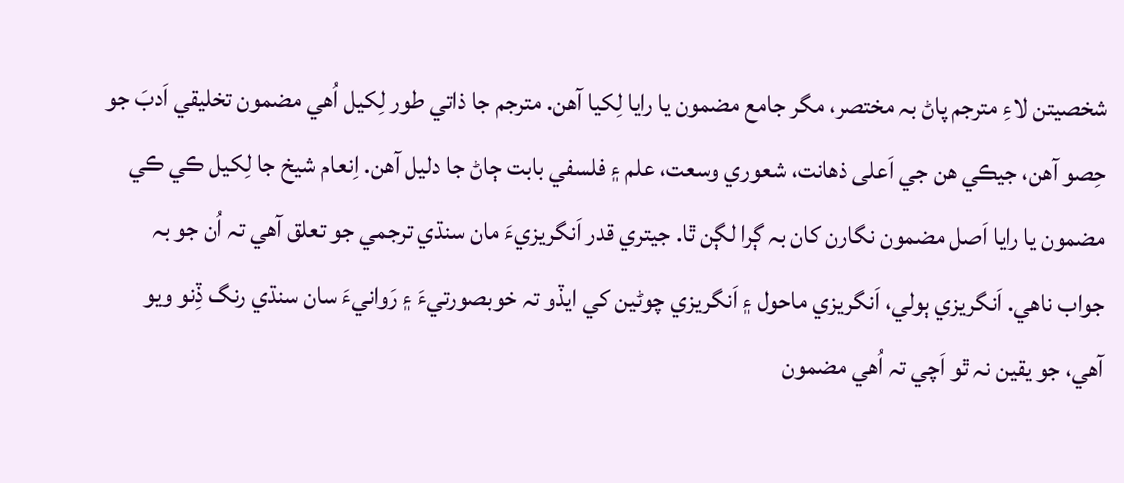شخصيتن لاءِ مترجم پاڻ بہ مختصر، مگر جامع مضمون يا رايا لِکيا آهن. مترجم جا ذاتي طور لِکيل اُهي مضمون تخليقي اَدبَ جو حِصو آهن، جيڪي هن جي اَعلى ذهانت، شعوري وسعت، علم ۽ فلسفي بابت ڄاڻ جا دليل آهن. اِنعام شيخ جا لِکيل ڪي ڪي مضمون يا رايا اَصل مضمون نگارن کان بہ ڳرا لڳن ٿا. جيتري قدر اَنگريزيءَ مان سنڌي ترجمي جو تعلق آهي تہ اُن جو بہ جواب ناهي. اَنگريزي ٻولي، اَنگريزي ماحول ۽ اَنگريزي چوڻين کي ايڏو تہ خوبصورتيءَ ۽ رَوانيءَ سان سنڌي رنگ ڏِنو ويو آهي، جو يقين نہ ٿو اَچي تہ اُهي مضمون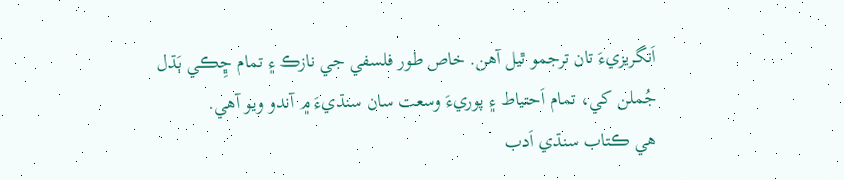اَنگريزيءَ تان ترجمو ٿيل آهن. خاص طور فلسفي جي نازڪ ۽ تمام ڇِڪي ٻَڌل جُملن کي، تمام اَحتياط ۽ پوريءَ وسعت سان سنڌيءَ ۾ آندو ويو آهي.
هي ڪتاب سنڌي اَدب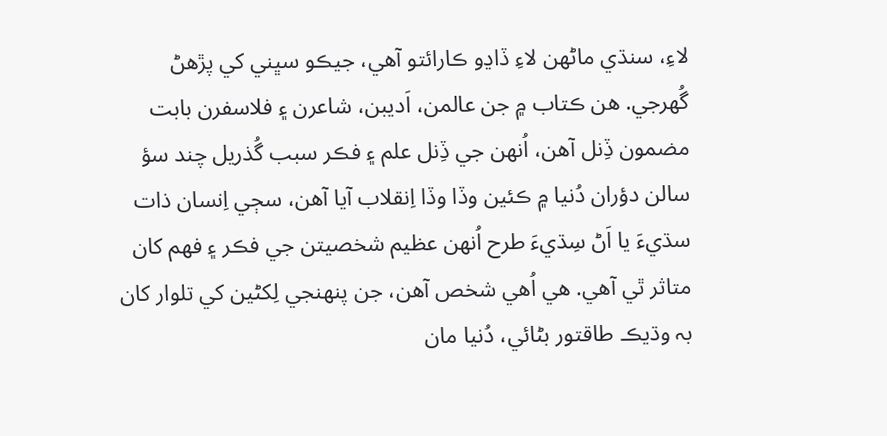لاءِ، سنڌي ماڻھن لاءِ ڏاڍو ڪارائتو آهي، جيڪو سڀني کي پڙهڻ گُهرجي. هن ڪتاب ۾ جن عالمن، اَديبن، شاعرن ۽ فلاسفرن بابت مضمون ڏِنل آهن، اُنھن جي ڏِنل علم ۽ فڪر سبب گُذريل چند سؤ سالن دؤران دُنيا ۾ ڪئين وڏا وڏا اِنقلاب آيا آهن، سڄي اِنسان ذات سڌيءَ يا اَڻ سِڌيءَ طرح اُنھن عظيم شخصيتن جي فڪر ۽ فھم کان متاثر ٿي آهي. هي اُهي شخص آهن، جن پنھنجي لِکڻين کي تلوار کان بہ وڌيڪ طاقتور بڻائي، دُنيا مان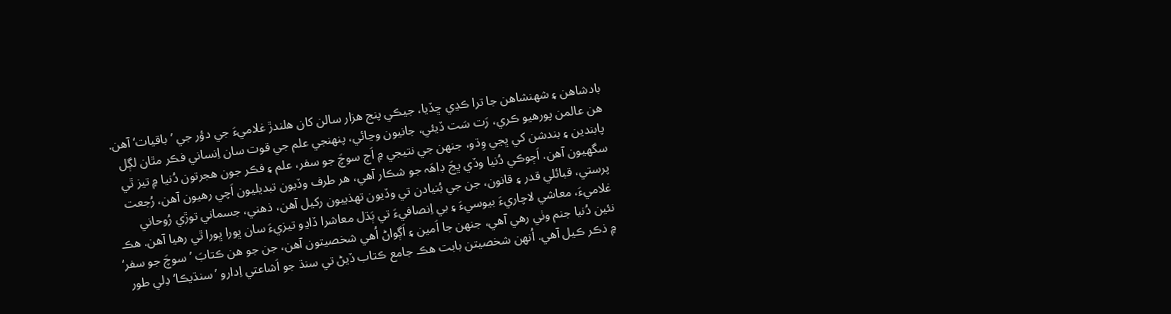بادشاهن ۽ شھنشاهن جا ترا ڪڍي ڇڏيا، جيڪي پنج هزار سالن کان هلندڙ غلاميءَ جي دؤر جي ’باقيات‘ آهن. هن عالمن پورهيو ڪري، رَت سَت ڏيئي، جانيون وڃائي، پنھنجي علم جي قوت سان اِنساني فڪر مٿان لڳل پابندين ۽ بندشن کي ڀڃي وِڌو، جنھن جي نتيجي ۾ اَڄ سوچَ جو سفر، علم ۽ فڪر جون هجرتون دُنيا ۾ تيز ٿي سگهيون آهن. اَڄوڪي دُنيا وڏي ڀڃَ ڊاهَہ جو شڪار آهي، هر طرف وڏيون تبديليون اَچي رهيون آهن، رُجعت پرستي، قبائلي قدر ۽ قانون، جن جي بُنيادن تي وڏيون تھذيبون رکيل آهن، ذهني، جسماني توڙي رُوحاني غلاميءَ، معاشي لاچاريءَ بيوسيءَ ۽ بي اِنصافيءَ تي ٻَڌل معاشرا ڏاڍو تيزيءَ سان ڀورا ڀورا ٿي رهيا آهن. هڪ نئين دُنيا جنم وٺي رهي آهي، جنھن جا اَمين ۽ اَڳواڻ اُهي شخصيتون آهن، جن جو هن ڪتابَ ’سوچَ جو سفر‘ ۾ ذڪر ڪيل آهي. اُنھن شخصيتن بابت هڪ جامع ڪتاب ڏيڻ تي سنڌ جو اَشاعتي اِدارو ’سنڌيڪا‘ دِلي طور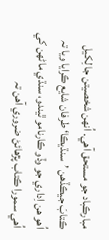مبارڪباد جو مستحق آهي. اُنھن شخصيتن جا لِکيل ڪتابَ جيڪڏهن ’سنڌيڪا‘ طرفان شايع ڪرايا ويا تہ اُهو هن اِداري جو وڏو ڪارنامو ٿيندو، سنڌي ماڻھن کي اُهي سمورا ڪتاب پڙهائڻ ضروري آهن تہ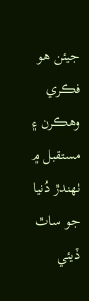جيئن هو فڪري وهڪرن ۽ مستقبل ۾ ٺھندڙ دُنيا جو ساٿ ڏيئي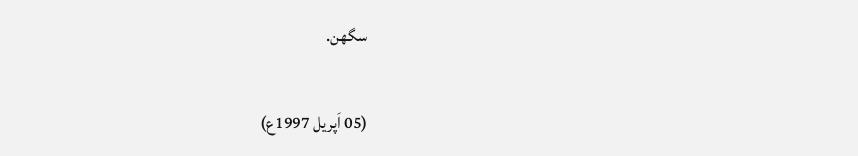سگهن.

(05 اَپريل 1997ع)